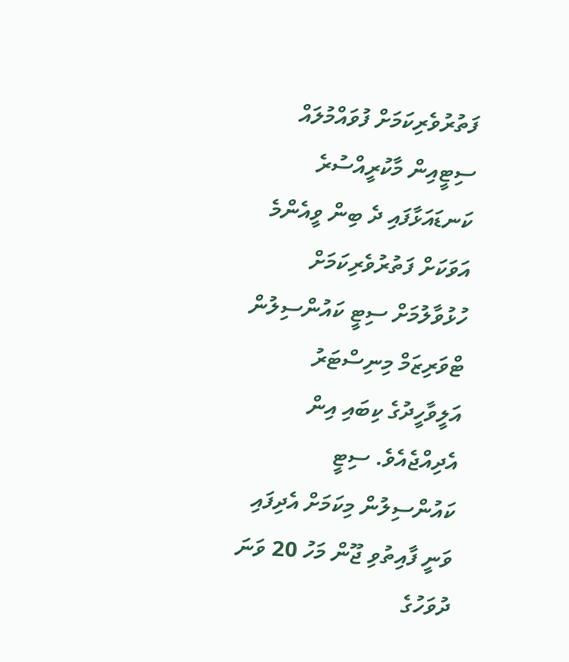ފަތުރުވެރިކަމަށް ފުވައްމުލައް ސިޓީއިން މާކުރީއްސުރެ ކަނޑައަޅާފައި ދެ ބިން ވީއެންމެ އަވަކަށް ފަތުރުވެރިކަމަށް ހުޅުވާލުމަށް ސިޓީ ކައުންސިލުން ޓްވަރިޒަމް މިނިސްޓަރު އަލީވާހީދުގެ ކިބައި އިން އެދިއްޖެއެވެ. ސިޓީ ކައުންސިލުން މިކަމަށް އެދިފައި ވަނީ ފާއިތުވި ޖޫން މަހު 20 ވަނަ ދުވަހުގެ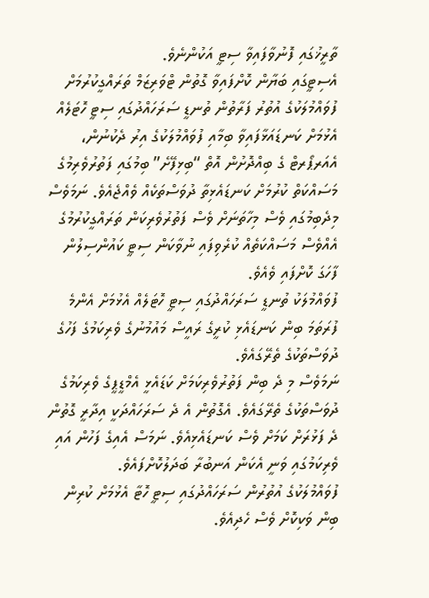ތާރީޚުގައި ފޮނުވާފައިވާ ސިޓީ އަކުންނެވެ.
އެސިޓީގައި ބަޔާން ކޮށްފައިވާ ގޮތުން ޓްވަރިޒަމް ތަރައްގީކުރުމަށް ފުވައްމުލަކުގެ އުތުރު ފަރާތުން ތުނޑީ ސަރަހައްދުގައި ސިޓީ ހޮޓަލެއް އެޅުމަށް ކަނޑައަޅާފައިވާ ބިމާއި ފުވައްމުލަކުގެ އިރު ދެކުނުން، އެއަރޕޯރޓް ގެ ބިއްދޮށުން އޮތް “ބިޅިފޭށެ” ބިމުގައި ފަތުރުވެރިމުގެ މަސައްކަތް ކުރުމަށް ކަނޑައެޅިތާ ދުވަސްތަކެއް ވެއްޖެއެވެ. ނަމަވެސް މިދެބިމުގައި ވެސް މިހާތަނަށް ވެސް ފަތުރުވެރިކަން ތަރައްގީކުރުމުގެ އެއްވެސް މަސައްކަތެއް ކުރެވިފައި ނުވާކަން ސިޓީ ކައުންސިލުން ފާހަގަ ކޮށްފައި ވެއެވެ.
ފުވައްމުލަކު ތުނޑީ ސަރަހައްދުގައި ސިޓީ ހޮޓަލެއް އެޅުމަށް އެންމެ ފުރަތަމަ ބިން ކަނޑައެޅި ކުރީގެ ރައީސް މައުމުނުގެ ވެރިކަމުގެ ފަހުގެ ދުވަސްތަކުގެ ތެރޭގައެވެ.
ނަމަވެސް މި ދެ ބިން ފަތުރުވެރިކަމަށް ކަޑައެޅީ އެމްޑީޕީގެ ވެރިކަމުގެ ދުވަސްތަކުގެ ތެރޭގައެވެ. އެގޮތުން އެ ދެ ސަރަހައްދަކީ އިދާރީ ގޮތުން ދެ ފަޅުރަށް ކަމަށް ވެސް ކަނޑައެޅިއެވެ. ނަމަސް އެއިގެ ފަހުން އައި ވެރިކަމުގައި ވަނީ އެކަން އަނބުރާ ބަދަލުކޮށްފައެވެ.
ފުވައްމުލަކުގެ އުތުރުން ސަރަހައްދުގައި ސިޓީ ހޮޓާ އެޅުމަށް ކުރިން ބިން ވަކިކޮށް ވެސް ހެދިއެވެ.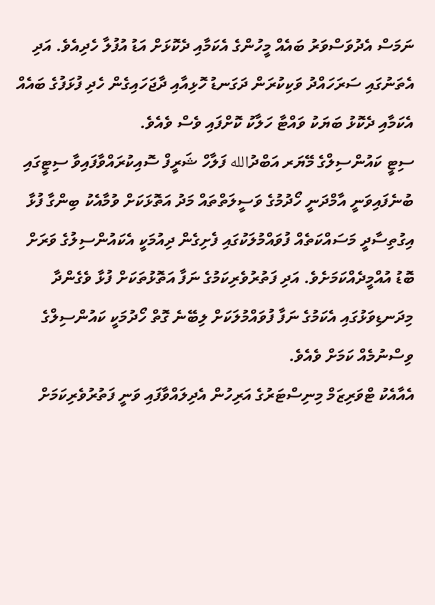ނަމަސް އެދުވަސްވަރު ބައެއް މީހުންގެ އެކަމާއި ދެކޮޅަށް އަޑު އުފުލާ ހެދިއެވެ. އަދި އެތަނުގައި ސަރަހައްދު ވަކިކުރަން ދަގަނޑު ހޮޅިއާއި ދާޖަހައިގެން ހެދި ފުޅަފުގެ ބައެއް އެކަމާއި ދެކޮޅު ބަޔަކު ވައްޓާ ހަލާކު ކޮށްފައި ވެސް ވެއެވެ.
ސިޓީ ކައުންސިލްގެ މޭޔަރ އަބްދުالله ފަލާހް ޝަރީފް ސޮއިކުރައްވާފައިވާ ސިޓީގައި ބުނެފައިވަނީ އާމްދަނީ ހޯދުމުގެ ވަސީލަތްތައް މަދު އަތޮޅަކަށް ވުމާއެކު ބިންގާ ފުޅާ އިގުތިސާދީ މަސައްކަތެއް ފުވައްމުލަކުގައި ފެށިގެން ދިއުމަކީ އެކައުންސިލުގެ ވަރަށް ބޮޑު އުއްމީދެއްކަމަށެވެ. އަދި ފަތުރުވެރިކަމުގެ ނަފާ އަތޮޅުތަކަށް ފުޅާ ވެގެންދާ މިދަނޑިވަޅުގައި އެކަމުގެ ނަފާ ފުވައްމުލަކަށް ލިބޭނެ ގޮތް ހޯދުމަކީ ކައުންސިލްގެ ވިސްނުމެއް ކަމަށް ވެއެވެ.
އެއާއެކު ޓްވަރިޒަމް މިނިސްޓަރުގެ އަރިހުން އެދިލައްވާފައި ވަނީ ފަތުރުވެރިކަމަށް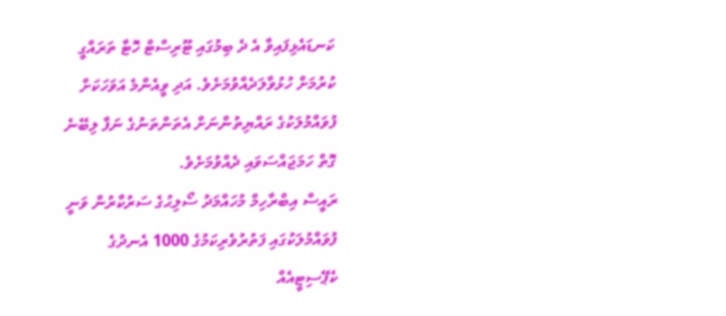ކަނޑައެޅިފައިވާ އެ ދެ ބިމުގައި ޓޫރިސްޓް ހޮޓާ ތަރައްގީ ކުރުމަށް ހުޅުވާލަދެއްވުމަށެވެ. އަދި ވީއެންމެ އަވަހަކަށް ފުވައްމުލަކުގެ ރައްޔިތުންނަށް އެތަންތަނުގެ ނަފާ ލިބޭނެ ގޮތް ހަމަޖައްސަވައި ދެއްވުމަށެވެ.
ރައީސް އިބްރާހިމް މުހައްމަދު ސޯލިޙުގެ ސަރުކާރުން ވަނީ ފުވައްމުލަކުގައި ފަތުރުވެރިކަމުގެ 1000 އެނދުގެ ކެޕޭސިޓީއެއް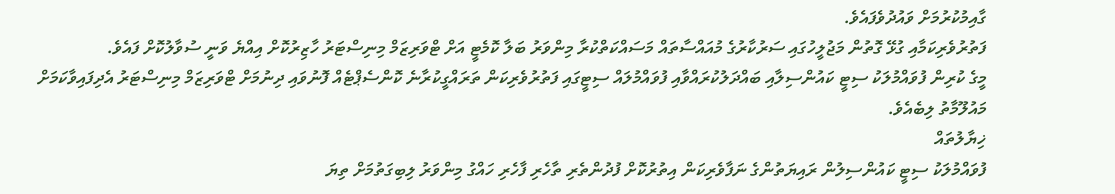ގާއިމުކުރުމަށް ވައުދުވެފައެވެ.
ފަތުރުވެރިކަމާއި ގުޅޭ ގޮތުން މަޖުލީހުގައި ސަރުކާރުގެ މުއައްސާތައް މަސައްކަތްކުރާ މިންވަރު ބަލާ ކޮމެޓީ އަށް ޓްވަރިޒަމް މިނިސްޓަރު ހާޒިރުކޮށް އިއްޔެ ވަނީ ސުވާލުކޮށް ފައެވެ.
މީގެ ކުރިން ފުވައްމުލަކު ސިޓީ ކައުންސިލާއި ބައްދަލުކުރައްވާއި ފުވައްމުލައް ސިޓީގައި ފަތުރުވެރިކަން ތަރައްގީކުރާނެ ކޮންސެޕްޓެއް ފޮނުވައި ދިނުމަށް ޓްވަރިޒަމް މިނިސްޓަރު އެދިފައިވާކަމަށް މައުލޫމާތު ލިބެއެވެ.
ޚިޔާލުތައް
ފުވައްމުލަކު ސިޓީ ކައުންސިލުން ރައިޔަތުންގެ ނަފާވެރިކަން އިތުރުކޮށް ފުދުންތެރި ތާހެރި ފާހެރި ހައްގު މިންވަރު ލިބިގަތުމަށް ތިޔަ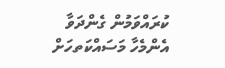ކުރައްވަމުން ގެންދަވާ އެންމެހާ މަސައްކަތހަށް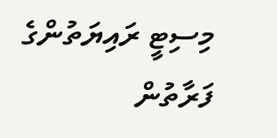މިސިޓީ ރައިޔަތުންގެ ފަރާތުން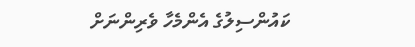ކައުންސިލުގެ އެންމެހާ ވެރިންނަށް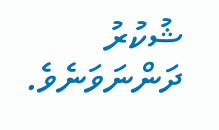ޝުކުރު ދަންނަވަނެވެ.